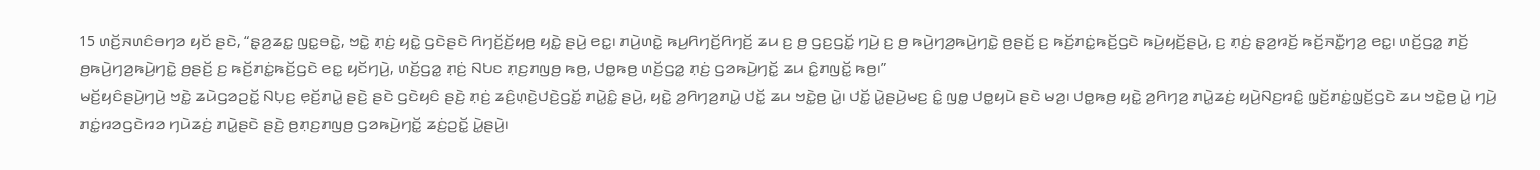15 ꤛꤢꤩ꤬ꤏꤛꤢꤨꤋꤚꤤ ꤟꤢꤩ ꤔꤢꤧ, “ꤔ꤫ꤤ꤬ꤘꤢ꤭ ꤜꤢ꤭ꤋꤢꤧ꤭, ꤠꤢꤧ꤭ ꤊ꤫ꤢꤦ꤬ ꤟꤢꤧ꤭ ꤞꤢꤧꤔꤢꤧ ꤖꤚꤢꤩ꤬ꤢꤩ꤬ꤟꤥ꤬ ꤟꤢꤧ꤭ ꤔꤣꤧ꤬ ꤕꤢ꤭꤯ ꤊꤣꤧ꤬ꤛꤢꤧ꤭ ꤒꤣ꤬ꤖꤚꤢꤩ꤬ꤖꤚꤢꤩ꤬ ꤘꤣ ꤢ꤬ ꤥ꤬ ꤞꤢ꤬ꤞꤢꤩ꤭ ꤚꤣꤧ꤬ ꤢ꤬ ꤥ꤬ ꤒꤣꤧ꤬ꤚꤤ꤬ꤒꤣꤧ꤬ꤚꤢꤧ꤭ ꤥ꤬ꤔꤢꤩ꤬ ꤢ꤬ ꤒꤢꤩ꤬ꤊꤢꤦ꤭ꤒꤢꤩ꤬ꤞꤢꤧ ꤒꤣꤧ꤬ꤟꤢꤩ꤬ꤔꤣꤧ꤬, ꤢ꤬ ꤊ꤫ꤢꤦ꤬ ꤔ꤫ꤤ꤬ꤙꤢꤩ꤬ ꤒꤢꤩ꤬ꤏꤢꤪ꤭ꤚꤤ꤬ ꤕꤢ꤭꤯ ꤛꤢꤩ꤬ꤞꤤ꤭ ꤊꤢꤩ꤬ ꤥ꤬ꤒꤣꤧ꤬ꤚꤤ꤬ꤒꤣꤧ꤬ꤚꤢꤧ꤭ ꤥ꤬ꤔꤢꤩ꤬ ꤢ꤬ ꤒꤢꤩ꤬ꤊꤢꤦ꤭ꤒꤢꤩ꤬ꤞꤢꤧ ꤕꤢ꤭ ꤟꤢꤩꤚꤣꤧ꤬, ꤛꤢꤩ꤬ꤞꤤ꤭ ꤊ꤫ꤢꤦ꤬ ꤡꤝꤢ ꤊ꤫ꤢ꤬ꤊꤜꤥ꤬ ꤒꤥ꤬, ꤓꤥ꤭ꤒꤥ꤬ ꤛꤢꤩ꤬ꤞꤤ꤭ ꤊ꤫ꤢꤦ꤬ ꤞꤤꤒꤣꤧ꤬ꤚꤢꤩ꤭ ꤘꤣ ꤢꤨ꤭ꤊꤜꤢꤩ꤭ ꤒꤥ꤬꤯”
ꤗꤢꤩ꤬ꤟꤢꤨꤔꤣꤧ꤬ꤚꤣꤧ꤬ ꤠꤢꤧ꤭ ꤘꤣꤧꤞꤤꤑꤢꤩ꤭ ꤡꤝ꤫ꤢ꤬ ꤕ꤫ꤢꤩ꤬ꤊꤣꤧ꤭ ꤔꤢꤧ꤬ ꤔꤢꤧ ꤞꤢꤧꤟꤢꤨ ꤔꤢꤧ꤬ ꤊ꤫ꤢꤦ꤬ ꤘꤢꤨ꤬ꤛ꤫ꤢꤧ꤬ꤓꤢꤧ꤬ꤞꤢꤩ꤭ ꤊꤣꤧ꤭ꤢꤨ꤭ ꤔꤣꤧ꤬, ꤟꤢꤧ꤭ ꤤ꤬ꤖꤚꤤ꤬ꤊꤣꤧ꤭ ꤓꤢꤩ꤭ ꤘꤣ ꤠꤢꤧ꤭ꤥ꤬ ꤣꤧ꤭꤯ ꤓꤢꤩ꤭ ꤣꤧ꤭ꤔꤣꤧ꤬ꤗꤢ꤬ ꤢꤨ꤭ ꤜꤥ꤭ ꤓꤥ꤭ꤟꤣꤧ ꤔꤢꤧ ꤗꤤ꤬꤯ ꤓꤥ꤭ꤒꤥ꤬ ꤟꤢꤧ꤭ ꤤ꤬ꤖꤚꤤ꤬ ꤊꤣꤧ꤭ꤘꤢꤦ꤬ ꤟꤣꤧ꤬ꤡꤢ꤬ꤙꤢꤨ꤭ ꤜ꤫ꤢꤩ꤬ꤊꤢꤦ꤭ꤜ꤫ꤢꤩ꤬ꤞꤢꤧ ꤘꤣ ꤠꤢꤧ꤭ꤥ꤬ ꤣꤧ꤭ ꤚꤣꤧ꤬ ꤊꤢꤦ꤭ꤙꤤꤞꤢꤧꤙꤤ ꤚꤣꤧꤘꤢꤦ꤬ ꤊꤣꤧ꤭ꤔꤢꤧ ꤔꤢꤧ꤬ ꤥ꤬ꤊ꤫ꤢ꤬ꤊꤜꤥ꤬ ꤞꤤꤒꤣꤧ꤬ꤚꤢꤩ꤭ ꤘꤢꤦ꤬ꤑꤢꤩ꤭ ꤣꤧ꤭ꤔꤣꤧ꤬꤯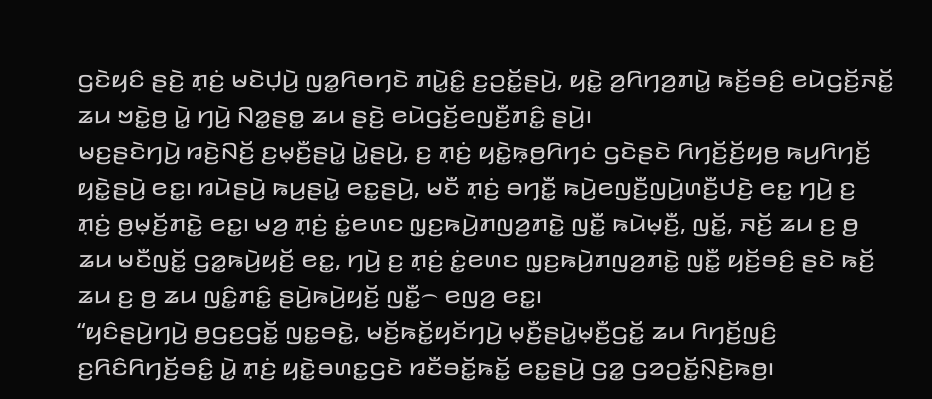ꤞꤢꤧꤟꤢꤨ ꤔꤢꤧ꤬ ꤊ꤫ꤢꤦ꤬ ꤗꤢꤧꤓ꤫ꤣꤧ꤬ ꤜꤤ꤭ꤖꤥꤚꤢꤧ ꤊꤣꤧ꤭ꤢꤨ꤭ ꤢ꤬ꤑꤢꤩ꤭ꤔꤣꤧ꤬, ꤟꤢꤧ꤭ ꤤ꤬ꤖꤚꤤ꤬ꤊꤣꤧ꤭ ꤒꤢꤩ꤬ꤋꤢꤨ꤬ ꤕꤣꤧꤞꤢꤩ꤬ꤏꤢꤩ꤭ ꤘꤣ ꤠꤢꤧ꤭ꤥ꤬ ꤣꤧ꤭ ꤚꤣꤧ꤬ ꤡꤤ꤭ꤔꤥ꤭ ꤘꤣ ꤔꤢꤧ꤬ ꤕꤣꤧꤞꤢꤩ꤬ꤕꤜꤢꤪ꤬ꤊꤢꤨ꤭ ꤔꤣꤧ꤬꤯
ꤗꤢ꤬ꤔꤢꤧꤚꤣꤧ꤬ ꤙꤢꤧ꤬ꤡꤢꤩ꤬ ꤢ꤬ꤗ꤫ꤢꤪ꤬ꤔꤣꤧ꤭ ꤣꤧ꤭ꤔꤣꤧ꤬, ꤢ꤬ ꤊ꤫ꤢꤦ꤬ ꤟꤢꤧ꤭ꤒ꤫ꤥ꤬ꤖꤚꤢꤦ ꤞꤢꤧꤔꤢꤧ ꤖꤚꤢꤩ꤬ꤢꤩ꤬ꤟꤥ꤬ ꤒꤣ꤬ꤖꤚꤢꤩ꤬ ꤟꤢꤧ꤭ꤔꤣꤧ꤬ ꤕꤢ꤭꤯ ꤙꤣꤧꤔꤣꤧ꤬ ꤒꤣ꤬ꤔꤣꤧ꤭ ꤕꤢ꤭ꤔꤣꤧ꤬, ꤗꤢꤪ ꤊ꤫ꤢꤦ꤬ ꤋꤚꤢꤪ꤭ ꤒꤣꤧ꤬ꤕꤜꤢꤪ꤬ꤜꤣꤧ꤬ꤛꤢꤪ꤬ꤓꤢꤧ꤬ ꤕꤢ꤭ ꤚꤣꤧ꤬ ꤢ꤬ ꤊ꤫ꤢꤦ꤬ ꤥ꤬ꤗ꤫ꤢꤩ꤬ꤊꤢꤧ꤭ ꤕꤢ꤭꤯ ꤗꤤ꤬ ꤊ꤫ꤢꤦ꤬ ꤢꤦ꤭ꤕꤛꤢ ꤜ꤫ꤢ꤬ꤒꤣꤧ꤬ꤊꤜꤤ꤬ꤊꤢꤧ꤭ ꤜꤢꤪ꤭ ꤒꤣꤧꤗ꤫ꤢꤪ꤬, ꤜꤢꤩ꤭, ꤏꤢꤩ꤬ ꤘꤣ ꤢ꤬ ꤥ꤬ ꤘꤣ ꤗꤢꤪꤜꤢꤩ꤭ ꤞꤤ꤭ꤒꤣꤧ꤬ꤟꤢꤩ꤬ ꤕꤢ꤭, ꤚꤣꤧ꤬ ꤢ꤬ ꤊ꤫ꤢꤦ꤬ ꤢꤦ꤭ꤕꤛꤢ ꤜ꤫ꤢ꤬ꤒꤣꤧ꤬ꤊꤜꤤ꤬ꤊꤢꤧ꤭ ꤜꤢꤪ꤭ ꤟꤢꤩ꤬ꤋꤢꤨ꤬ ꤔꤢꤧ ꤒꤢꤩ꤬ ꤘꤣ ꤢ꤬ ꤥ꤬ ꤘꤣ ꤜꤢꤨ꤭ꤊꤢꤨ꤭ ꤔꤣꤧ꤬ꤒꤣꤧ꤬ꤟꤢꤩ꤬ ꤜꤢꤪ꤭꤮ ꤕꤜꤤ꤬ ꤕꤢ꤭꤯
“ꤟꤢꤨꤔꤣꤧ꤬ꤚꤣꤧ꤬ ꤥ꤬ꤞꤢ꤬ꤞꤢꤩ꤭ ꤜꤢ꤭ꤋꤢꤧ꤭, ꤗꤢꤩ꤬ꤒꤢꤩ꤭ꤟꤢꤩꤚꤣꤧ꤬ ꤗ꤫ꤢꤪ꤬ꤔꤣꤧ꤭ꤗ꤫ꤢꤪ꤬ꤞꤢꤩ꤭ ꤘꤣ ꤖꤚꤢꤩ꤬ꤜꤢꤨ꤬ ꤢ꤬ꤖꤢꤨꤖꤚꤢꤩ꤬ꤋꤢꤨ꤭ ꤣꤧ꤭ ꤊ꤫ꤢꤦ꤬ ꤟꤢꤧ꤭ꤋꤛꤢ꤭ꤞꤢꤧ ꤙꤢꤪꤋꤢꤩ꤭ꤒꤢꤩ꤭ ꤕꤢ꤭ꤔꤣꤧ꤬ ꤞꤤ꤭ ꤞꤤꤑꤢꤩ꤭ꤡ꤫ꤢꤧ꤬ꤒꤥ꤬꤯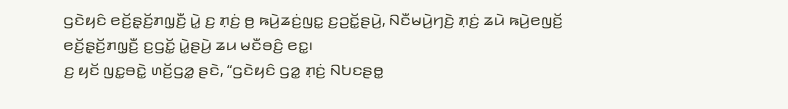ꤞꤢꤧꤟꤢꤨ ꤕꤢꤩ꤬ꤔ꤫ꤢꤩ꤬ꤊꤜ꤫ꤢꤪ꤬ ꤣꤧ꤭ ꤢ꤬ ꤊ꤫ꤢꤦ꤬ ꤥ꤬ ꤒꤣꤧ꤬ꤘꤢꤦ꤬ꤜꤢ꤭ ꤢ꤬ꤑꤢꤩ꤭ꤔꤣꤧ꤬, ꤡꤢꤪꤗꤣꤧ꤬ꤚꤢꤧ꤬ ꤊ꤫ꤢꤦ꤬ ꤘꤣꤧ ꤒꤣꤧ꤬ꤕꤜꤢꤩ꤬ ꤕꤢꤩ꤬ꤔ꤫ꤢꤩ꤬ꤊꤜ꤫ꤢꤪ꤬ ꤢ꤬ꤞꤢꤩ꤭ ꤣꤧ꤭ꤔꤣꤧ꤬ ꤘꤣ ꤗꤢꤪꤋꤢꤨ꤬ ꤕꤢ꤭꤯
ꤢ꤬ ꤟꤢꤩ ꤜꤢ꤭ꤋꤢꤧ꤭ ꤛꤢꤩ꤬ꤞꤤ꤭ ꤔꤢꤧ, “ꤞꤢꤧꤟꤢꤨ ꤞꤤ꤭ ꤊ꤫ꤢꤦ꤬ ꤡꤝꤢꤔꤥ꤭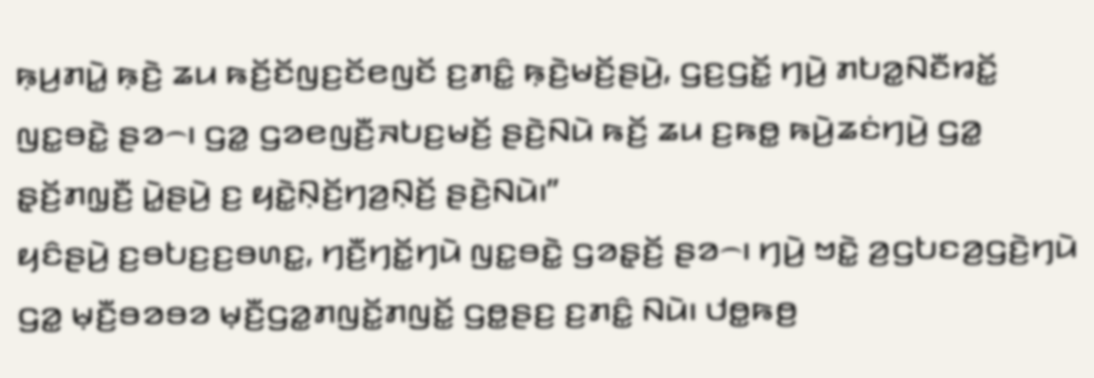ꤒ꤫ꤣ꤬ꤊꤣꤧ꤭ ꤒ꤫ꤢꤧ꤬ ꤘꤣ ꤒꤢꤩ꤬ꤢꤩꤜꤢ꤬ꤢꤩꤕꤜꤢꤩ ꤢ꤬ꤊꤢꤨ꤭ ꤒ꤫ꤢꤧ꤬ꤗꤢꤩ꤬ꤔꤣꤧ꤬, ꤞꤢ꤬ꤞꤢꤩ꤭ ꤚꤣꤧ꤬ ꤊꤝꤤ꤭ꤡꤢꤪꤙꤢꤩ꤭ ꤜꤢ꤭ꤋꤢꤧ꤭ ꤔꤤ꤮꤯ ꤞꤤ꤭ ꤞꤤꤕꤜꤢꤪ꤬ꤏꤝꤢ꤬ꤗꤢꤩ꤬ ꤔꤢꤧ꤬ꤡꤣꤧ ꤒꤢꤩ꤬ ꤘꤣ ꤢ꤬ꤒꤥ꤭ ꤒꤣꤧ꤬ꤘꤢꤦꤚꤣꤧ꤬ ꤞꤤ꤭ ꤔ꤫ꤢꤩ꤬ꤊꤜ꤫ꤢꤪ꤬ ꤣꤧ꤭ꤔꤣꤧ꤬ ꤢ꤬ ꤟꤢꤧ꤭ꤡ꤫ꤢꤩ꤬ꤚꤤ꤬ꤡ꤫ꤢꤩ꤬ ꤔꤢꤧ꤬ꤡꤣꤧ꤯”
ꤟꤢꤨꤔꤣꤧ꤬ ꤢ꤬ꤋꤝꤢ꤬ꤢ꤬ꤋꤛꤢ꤭, ꤚꤢꤪ꤬ꤚꤢꤩ꤭ꤚꤣꤧ ꤜꤢ꤭ꤋꤢꤧ꤭ ꤞꤤꤔ꤫ꤢꤩ꤬ ꤔꤤ꤮꤯ ꤚꤣꤧ꤬ ꤠꤢꤧ꤭ ꤤ꤬ꤞꤝꤢꤤ꤬ꤞꤢꤧ꤬ꤚꤣꤧ ꤞꤤ꤭ ꤗ꤫ꤢꤪ꤬ꤋꤤꤋꤤ ꤗ꤫ꤢꤪ꤬ꤞꤤ꤭ꤊꤜꤢꤩ꤭ꤊꤜꤢꤩ꤭ ꤞꤥ꤭ꤔꤢ꤬ ꤢ꤬ꤊꤢꤨ꤭ ꤡꤣꤧ꤯ ꤓꤥ꤭ꤒꤥ꤬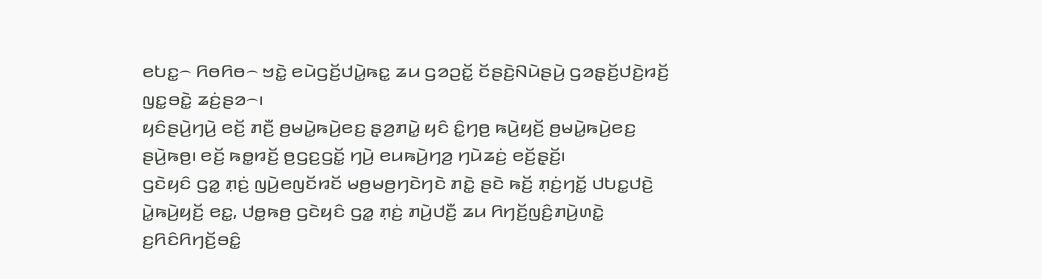ꤕꤝꤢ꤭꤮ ꤖꤥꤖꤥ꤮ ꤠꤢꤧ꤭ ꤕꤣꤧꤞꤢꤩ꤬ꤓꤣꤧ꤭ꤒꤢ꤭ ꤘꤣ ꤞꤤꤑꤢꤩ꤭ ꤢꤩꤔꤢꤧ꤬ꤡꤣꤧꤔꤣꤧ꤬ ꤞꤤꤔ꤫ꤢꤩ꤬ꤓꤢꤧ꤬ꤙꤢꤩ꤬ ꤜꤢ꤭ꤋꤢꤧ꤭ ꤘꤢꤦ꤬ꤔꤤ꤮꤯
ꤟꤢꤨꤔꤣꤧ꤬ꤚꤣꤧ꤬ ꤕꤢꤩ꤬ ꤊꤢꤪ꤬ ꤥ꤬ꤗꤣꤧ꤭ꤒꤣꤧ꤬ꤕꤢ꤬ ꤔ꤫ꤤ꤬ꤊꤣꤧ꤭ ꤟꤢꤨ ꤢꤨ꤭ꤚꤥ꤬ ꤒꤣꤧ꤬ꤟꤢꤩ꤬ ꤥ꤬ꤗꤣꤧ꤭ꤒꤣꤧ꤬ꤕꤢ꤬ ꤔꤣꤧ꤬ꤒꤥ꤬꤯ ꤕꤢꤩ꤬ ꤒꤥ꤭ꤙꤢꤩ꤬ ꤥ꤬ꤞꤢ꤬ꤞꤢꤩ꤭ ꤚꤣꤧ꤬ ꤕꤣꤒꤣꤧ꤬ꤚꤤ꤬ ꤚꤣꤧꤘꤢꤦ꤬ ꤕꤢꤩ꤬ꤔ꤫ꤢꤩ꤬꤯
ꤞꤢꤧꤟꤢꤨ ꤞꤤ꤭ ꤊ꤫ꤢꤦ꤬ ꤜꤣꤧ꤬ꤕꤜꤢꤩꤙꤢꤩ ꤗꤥ꤬ꤗꤥ꤬ꤚꤢꤧꤚꤢꤧ ꤊꤢꤧ꤭ ꤔꤢꤧ ꤒꤢꤩ꤬ ꤊ꤫ꤢꤦ꤬ꤚꤢꤩ꤭ ꤓꤝꤢ꤭ꤓꤢꤧ꤬ ꤣꤧ꤭ꤒꤣꤧ꤬ꤟꤢꤩ꤬ ꤕꤢ꤭, ꤓꤥ꤭ꤒꤥ꤬ ꤞꤢꤧꤟꤢꤨ ꤞꤤ꤭ ꤊ꤫ꤢꤦ꤬ ꤊꤣꤧ꤬ꤓꤢꤪ꤬ ꤘꤣ ꤖꤚꤢꤩ꤬ꤜꤢꤨ꤬ꤊꤣꤧ꤬ꤛꤢꤧ꤭ ꤢ꤬ꤖꤢꤨꤖꤚꤢꤩ꤬ꤋꤢꤨ꤭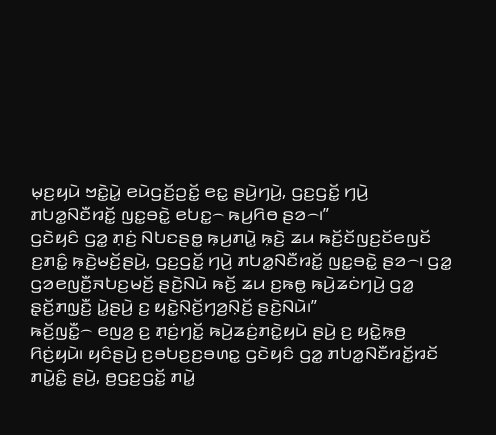ꤗ꤫ꤢ꤬ꤟꤣꤧ ꤠꤢꤧ꤭ꤣꤧ꤭ ꤕꤣꤧꤞꤢꤩ꤬ꤑꤢꤩ꤭ ꤕꤢ꤭ ꤔꤣꤧ꤬ꤚꤣꤧ꤬, ꤞꤢ꤬ꤞꤢꤩ꤭ ꤚꤣꤧ꤬ ꤊꤝꤤ꤭ꤡꤢꤪꤙꤢꤩ꤭ ꤜꤢ꤭ꤋꤢꤧ꤭ ꤕꤝꤢ꤭꤮ ꤒꤣ꤬ꤖꤥ ꤔꤤ꤮꤯”
ꤞꤢꤧꤟꤢꤨ ꤞꤤ꤭ ꤊ꤫ꤢꤦ꤬ ꤡꤝꤢꤔꤥ꤭ ꤒ꤫ꤣ꤬ꤊꤣꤧ꤭ ꤒ꤫ꤢꤧ꤬ ꤘꤣ ꤒꤢꤩ꤬ꤢꤩꤜꤢ꤬ꤢꤩꤕꤜꤢꤩ ꤢ꤬ꤊꤢꤨ꤭ ꤒ꤫ꤢꤧ꤬ꤗꤢꤩ꤬ꤔꤣꤧ꤬, ꤞꤢ꤬ꤞꤢꤩ꤭ ꤚꤣꤧ꤬ ꤊꤝꤤ꤭ꤡꤢꤪꤙꤢꤩ꤭ ꤜꤢ꤭ꤋꤢꤧ꤭ ꤔꤤ꤮꤯ ꤞꤤ꤭ ꤞꤤꤕꤜꤢꤪ꤬ꤏꤝꤢ꤬ꤗꤢꤩ꤬ ꤔꤢꤧ꤬ꤡꤣꤧ ꤒꤢꤩ꤬ ꤘꤣ ꤢ꤬ꤒꤥ꤭ ꤒꤣꤧ꤬ꤘꤢꤦꤚꤣꤧ꤬ ꤞꤤ꤭ ꤔ꤫ꤢꤩ꤬ꤊꤜ꤫ꤢꤪ꤬ ꤣꤧ꤭ꤔꤣꤧ꤬ ꤢ꤬ ꤟꤢꤧ꤭ꤡ꤫ꤢꤩ꤬ꤚꤤ꤬ꤡ꤫ꤢꤩ꤬ ꤔꤢꤧ꤬ꤡꤣꤧ꤯”
ꤒꤢꤩ꤬ꤜꤢꤪ꤭꤮ ꤕꤜꤤ꤬ ꤢ꤬ ꤊ꤫ꤢꤦ꤬ꤚꤢꤩ꤭ ꤒꤣꤧ꤬ꤘꤢꤦ꤬ꤊꤢꤧ꤭ꤟꤣꤧ ꤔꤣꤧ꤬ ꤢ꤬ ꤟꤢꤧ꤭ꤒ꤫ꤥ꤬ ꤖꤢꤦ꤬ꤟꤣꤧ꤯ ꤟꤢꤨꤔꤣꤧ꤬ ꤢ꤬ꤋꤝꤢ꤬ꤢ꤬ꤋꤛꤢ꤭ ꤞꤢꤧꤟꤢꤨ ꤞꤤ꤭ ꤊꤝꤤ꤭ꤡꤢꤪꤙꤢꤩ꤭ꤙꤢꤩ ꤊꤣꤧ꤭ꤢꤨ꤭ ꤔꤣꤧ꤬, ꤥ꤬ꤞꤢ꤬ꤞꤢꤩ꤭ ꤊꤣꤧ꤭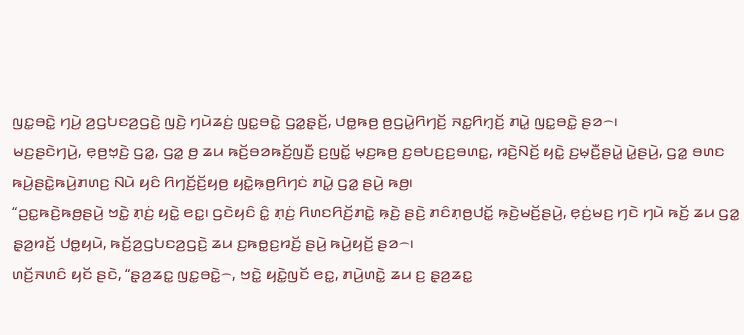ꤜꤢ꤭ꤋꤢꤧ꤭ ꤚꤣꤧ꤬ ꤤ꤬ꤞꤝꤢꤤ꤬ꤞꤢꤧ꤬ ꤜꤢꤧ꤬ ꤚꤣꤧꤘꤢꤦ꤬ ꤜꤢ꤭ꤋꤢꤧ꤭ ꤞꤤ꤭ꤔ꤫ꤢꤩ꤬, ꤓꤥ꤭ꤒꤥ꤬ ꤥ꤬ꤞꤣꤧ꤭ꤖꤚꤢꤩ꤬ ꤏꤢ꤭ꤖꤚ꤫ꤢꤩ꤬ ꤊꤣꤧ꤭ ꤜꤢ꤭ꤋꤢꤧ꤭ ꤔꤤ꤮꤯
ꤗꤢ꤬ꤔꤢꤧꤚꤣꤧ꤬, ꤕ꤫ꤥ꤬ꤠ꤫ꤢꤧ꤬ ꤞꤤ꤭, ꤞꤤ꤭ ꤥ꤬ ꤘꤣ ꤒꤢꤩ꤬ꤋꤤꤒꤢꤩ꤬ꤜꤢꤪ꤬ ꤢ꤬ꤜꤢꤩ꤭ ꤗ꤫ꤢ꤬ꤒꤥ꤬ ꤢ꤬ꤋꤝꤢ꤬ꤢ꤬ꤋꤛꤢ꤭, ꤙꤢꤧ꤬ꤡꤢꤩ꤬ ꤟꤢꤧ꤭ ꤢ꤬ꤗ꤫ꤢꤪ꤬ꤔꤣꤧ꤭ ꤣꤧ꤭ꤔꤣꤧ꤬, ꤞꤤ꤭ ꤋꤛꤢ ꤒꤣꤧ꤬ꤔꤢꤧ꤭ꤒꤣꤧ꤬ꤊꤛꤢ꤬ ꤡꤣꤧ ꤟꤢꤨ ꤖꤚꤢꤩ꤬ꤢꤩ꤬ꤟꤥ꤬ ꤟꤢꤧ꤭ꤒ꤫ꤥ꤬ꤖꤚꤢꤦ ꤊꤣꤧ꤭ ꤞꤤ꤭ ꤔꤣꤧ꤬ ꤒꤥ꤬꤯
“ꤑꤢ꤭ꤒꤢꤧ꤬ꤒꤥ꤬ꤔꤣꤧ꤬ ꤠꤢꤧ꤭ ꤊ꤫ꤢꤦ꤬ ꤟꤢꤧ꤭ ꤕꤢ꤭꤯ ꤞꤢꤧꤟꤢꤨ ꤢꤨ꤭ ꤊ꤫ꤢꤦ꤬ ꤖꤛꤢꤖꤢꤩ꤬ꤊꤢꤧ꤭ ꤒ꤫ꤢꤧ꤬ ꤔꤢꤧ꤬ ꤊꤢꤨꤊ꤫ꤥ꤬ꤓꤢꤩ꤭ ꤒ꤫ꤢꤧ꤬ꤗꤢꤩ꤬ꤔꤣꤧ꤬, ꤕ꤫ꤢꤦ꤬ꤗꤢ꤬ ꤚꤢꤧ ꤚꤣꤧ ꤒꤢꤩ꤬ ꤘꤣ ꤞꤤ꤭ ꤔ꤫ꤤ꤬ꤙꤢꤩ꤬ ꤓꤥ꤭ꤟꤣꤧ, ꤒꤢꤩ꤬ꤤ꤬ꤞꤝꤢꤤ꤬ꤞꤢꤧ꤬ ꤘꤣ ꤢ꤬ꤒꤥ꤭ꤢ꤬ꤙꤢꤩ꤬ ꤔꤣꤧ꤬ ꤒꤣꤧ꤬ꤟꤢꤩ꤬ ꤔꤤ꤮꤯
ꤛꤢꤩ꤬ꤏꤛꤢꤨ ꤟꤢꤩ ꤔꤢꤧ, “ꤔ꤫ꤤ꤬ꤘꤢ꤭ ꤜꤢ꤭ꤋꤢꤧ꤭꤮, ꤠꤢꤧ꤭ ꤟꤢꤧ꤭ꤜꤢꤩ ꤕꤢ꤭, ꤊꤣꤧ꤬ꤛꤢꤧ꤭ ꤘꤣ ꤢ꤬ ꤔ꤫ꤤ꤬ꤘꤢ꤭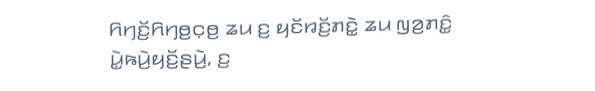ꤖꤚꤢꤩ꤬ꤖꤚꤥ꤬ꤍ꤫ꤥ꤬ ꤘꤣ ꤢ꤬ ꤟꤢꤩꤙꤢꤩ꤬ꤊꤢꤧ꤭ ꤘꤣ ꤜꤤ꤬ꤊꤢꤨ꤭ ꤣꤧ꤭ꤒꤣꤧ꤬ꤟꤢꤩ꤬ꤔꤣꤧ꤬, ꤢ꤬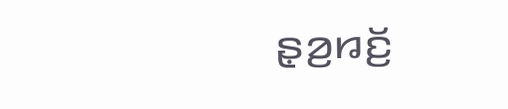ꤔ꤫ꤤ꤬ꤙꤢꤩ꤬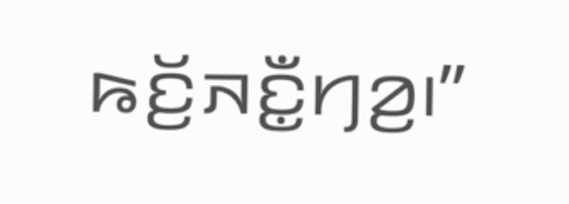ꤒꤢꤩ꤬ꤏꤢꤪ꤭ꤚꤤ꤬꤯”